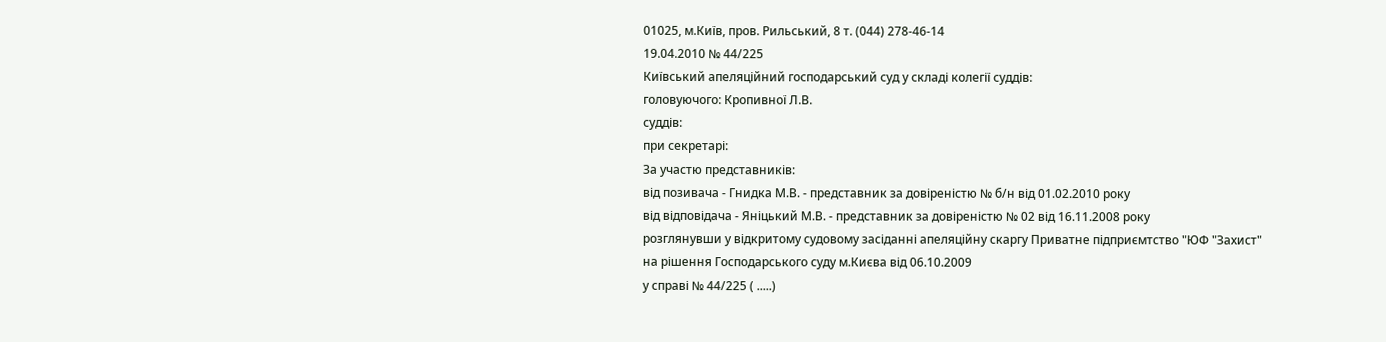01025, м.Київ, пров. Рильський, 8 т. (044) 278-46-14
19.04.2010 № 44/225
Київський апеляційний господарський суд у складі колегії суддів:
головуючого: Кропивної Л.В.
суддів:
при секретарі:
За участю представників:
від позивача - Гнидка М.В. - представник за довіреністю № б/н від 01.02.2010 року
від відповідача - Яніцький М.В. - представник за довіреністю № 02 від 16.11.2008 року
розглянувши у відкритому судовому засіданні апеляційну скаргу Приватне підприємтство "ЮФ "Захист"
на рішення Господарського суду м.Києва від 06.10.2009
у справі № 44/225 ( .....)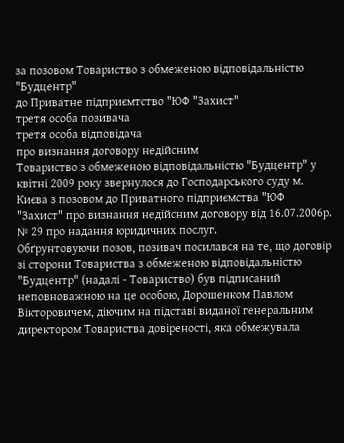за позовом Товариство з обмеженою відповідальністю "Будцентр"
до Приватне підприємтство "ЮФ "Захист"
третя особа позивача
третя особа відповідача
про визнання договору недійсним
Товариство з обмеженою відповідальністю "Будцентр" у квітні 2009 року звернулося до Господарського суду м. Києва з позовом до Приватного підприємства "ЮФ "Захист" про визнання недійсним договору від 16.07.2006р. № 29 про надання юридичних послуг.
Обґрунтовуючи позов, позивач посилався на те, що договір зі сторони Товариства з обмеженою відповідальністю "Будцентр" (надалі - Товариство) був підписаний неповноважною на це особою, Дорошенком Павлом Вікторовичем, діючим на підставі виданої генеральним директором Товариства довіреності, яка обмежувала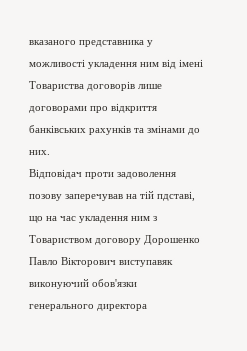вказаного представника у можливості укладення ним від імені Товариства договорів лише договорами про відкриття банківських рахунків та змінами до них.
Відповідач проти задоволення позову заперечував на тій пдставі, що на час укладення ним з Товариством договору Дорошенко Павло Вікторович виступавяк виконуючий обов'язки генерального директора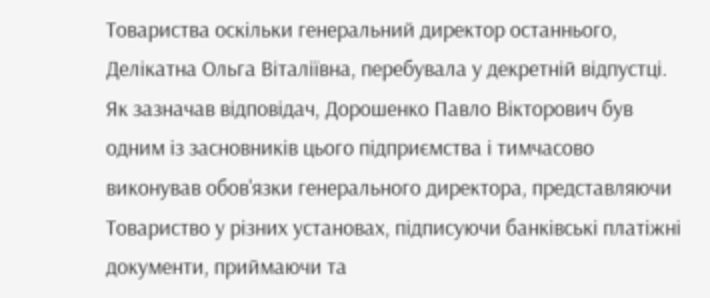Товариства оскільки генеральний директор останнього, Делікатна Ольга Віталіївна, перебувала у декретній відпустці. Як зазначав відповідач, Дорошенко Павло Вікторович був одним із засновників цього підприємства і тимчасово виконував обов'язки генерального директора, представляючи Товариство у різних установах, підписуючи банківські платіжні документи, приймаючи та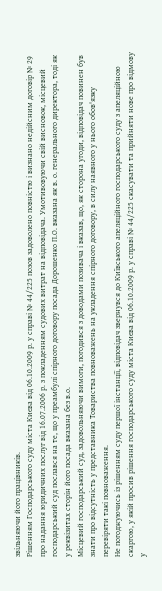звільняючи його працівників.
Рішенням Господарського суду міста Києва від 06.10.2009 р. у справі № 44/225 позов задоволено повністю і визнано недійсним договір № 29 про надання юридичних послуг від 16.07.2006 р. з покладенням судових витрат на відповідача. Умотивовуючи свій висновок, місцевий господарський суд послався на те, що у преамбулі спірного договору посада Дорошенко П.О. вказана як в. о. генерального директора, тоді як у реквізитах сторін його посада вказана без в.о.
Місцевий господарський суд, задовольняючи вимоги, погодився з доводами позивача і вказав, що, як сторона угоди, відповідач повинен був знати про відсутність у представника Товариства повноважень на укладення спірного договору, в силу наявного у нього обов'язку перевіряти такі повноваження.
Не погоджуючись із рішенням суду першої інстанції, відповідач звернувся до Київського апеляційного господарського суду з апеляційною скаргою, у якій просив рішення господарського суду міста Києва від 06.10.2009 р. у справі № 44/225 скасувати та прийняти нове про відмову у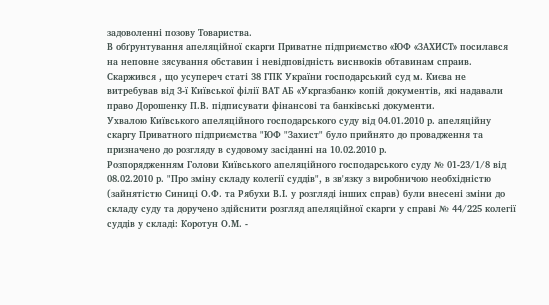задоволенні позову Товариства.
В обґрунтування апеляційної скарги Приватне підприємство «ЮФ «ЗАХИСТ» посилався на неповне зясування обставин і невідповідність виснвоків обтавинам спраив. Скаржився , що усупереч статі 38 ГПК України господарський суд м. Києва не витребував від 3-ї Київської філії ВАТ АБ «Укргазбанк» копій документів, які надавали право Дорошенку П.В. підписувати фінансові та банківські документи.
Ухвалою Київського апеляційного господарського суду від 04.01.2010 р. апеляційну скаргу Приватного підприємства "ЮФ "Захист" було прийнято до провадження та призначено до розгляду в судовому засіданні на 10.02.2010 р.
Розпорядженням Голови Київського апеляційного господарського суду № 01-23/1/8 від 08.02.2010 р. "Про зміну складу колегії суддів", в зв'язку з виробничою необхідністю (зайнятістю Синиці О.Ф. та Рябухи В.І. у розгляді інших справ) були внесені зміни до складу суду та доручено здійснити розгляд апеляційної скарги у справі № 44/225 колегії суддів у складі: Коротун О.М. -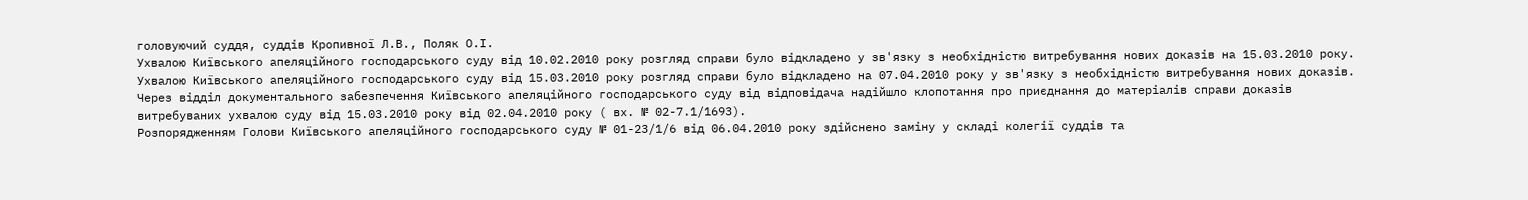головуючий суддя, суддів Кропивної Л.В., Поляк О.І.
Ухвалою Київського апеляційного господарського суду від 10.02.2010 року розгляд справи було відкладено у зв'язку з необхідністю витребування нових доказів на 15.03.2010 року.
Ухвалою Київського апеляційного господарського суду від 15.03.2010 року розгляд справи було відкладено на 07.04.2010 року у зв'язку з необхідністю витребування нових доказів.
Через відділ документального забезпечення Київського апеляційного господарського суду від відповідача надійшло клопотання про приєднання до матеріалів справи доказів витребуваних ухвалою суду від 15.03.2010 року від 02.04.2010 року ( вх. № 02-7.1/1693).
Розпорядженням Голови Київського апеляційного господарського суду № 01-23/1/6 від 06.04.2010 року здійснено заміну у складі колегії суддів та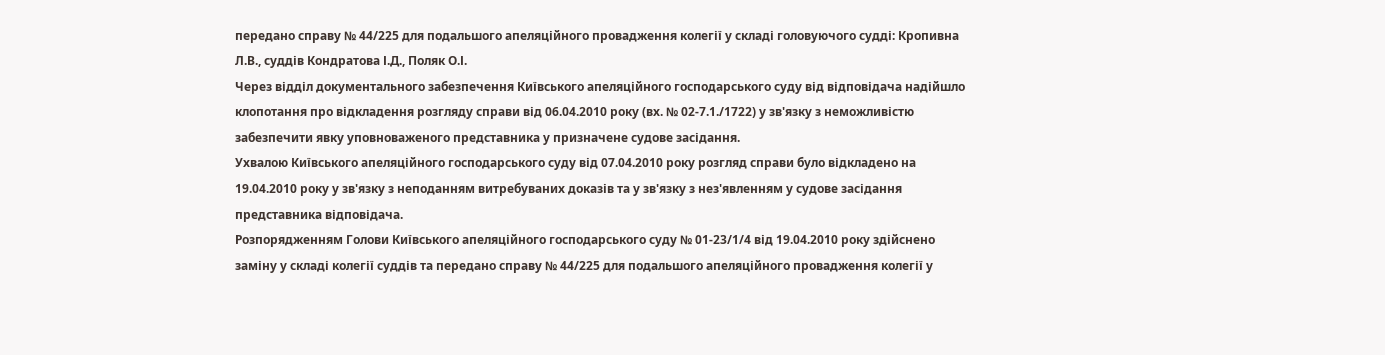передано справу № 44/225 для подальшого апеляційного провадження колегії у складі головуючого судді: Кропивна Л.В., суддів Кондратова І.Д., Поляк О.І.
Через відділ документального забезпечення Київського апеляційного господарського суду від відповідача надійшло клопотання про відкладення розгляду справи від 06.04.2010 року (вх. № 02-7.1./1722) у зв'язку з неможливістю забезпечити явку уповноваженого представника у призначене судове засідання.
Ухвалою Київського апеляційного господарського суду від 07.04.2010 року розгляд справи було відкладено на 19.04.2010 року у зв'язку з неподанням витребуваних доказів та у зв'язку з нез'явленням у судове засідання представника відповідача.
Розпорядженням Голови Київського апеляційного господарського суду № 01-23/1/4 від 19.04.2010 року здійснено заміну у складі колегії суддів та передано справу № 44/225 для подальшого апеляційного провадження колегії у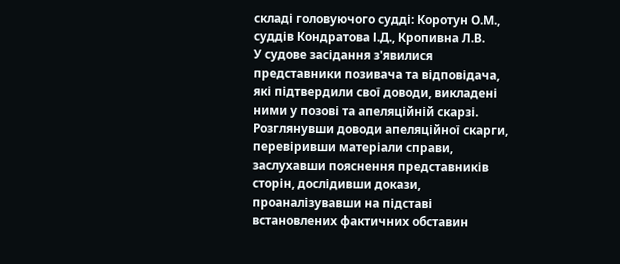складі головуючого судді: Коротун О.М., суддів Кондратова І.Д., Кропивна Л.В.
У судове засідання з'явилися представники позивача та відповідача, які підтвердили свої доводи, викладені ними у позові та апеляційній скарзі.
Розглянувши доводи апеляційної скарги, перевіривши матеріали справи, заслухавши пояснення представників сторін, дослідивши докази, проаналізувавши на підставі встановлених фактичних обставин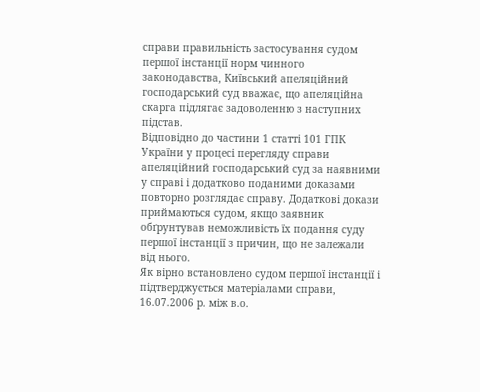справи правильність застосування судом першої інстанції норм чинного законодавства, Київський апеляційний господарський суд вважає, що апеляційна скарга підлягає задоволенню з наступних підстав.
Відповідно до частини 1 статті 101 ГПК України у процесі перегляду справи апеляційний господарський суд за наявними у справі і додатково поданими доказами повторно розглядає справу. Додаткові докази приймаються судом, якщо заявник обґрунтував неможливість їх подання суду першої інстанції з причин, що не залежали від нього.
Як вірно встановлено судом першої інстанції і підтверджується матеріалами справи, 16.07.2006 р. між в.о.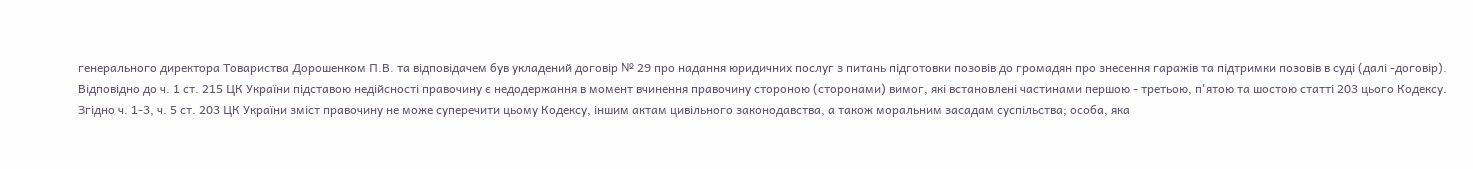генерального директора Товариства Дорошенком П.В. та відповідачем був укладений договір № 29 про надання юридичних послуг з питань підготовки позовів до громадян про знесення гаражів та підтримки позовів в суді (далі -договір).
Відповідно до ч. 1 ст. 215 ЦК України підставою недійсності правочину є недодержання в момент вчинення правочину стороною (сторонами) вимог, які встановлені частинами першою - третьою, п'ятою та шостою статті 203 цього Кодексу.
Згідно ч. 1-3, ч. 5 ст. 203 ЦК України зміст правочину не може суперечити цьому Кодексу, іншим актам цивільного законодавства, а також моральним засадам суспільства; особа, яка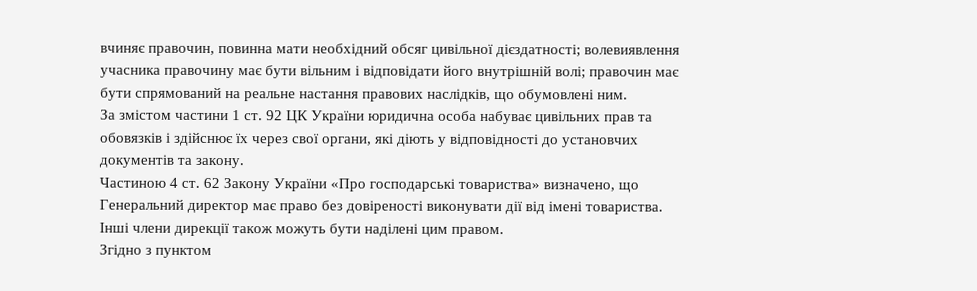вчиняє правочин, повинна мати необхідний обсяг цивільної дієздатності; волевиявлення учасника правочину має бути вільним і відповідати його внутрішній волі; правочин має бути спрямований на реальне настання правових наслідків, що обумовлені ним.
За змістом частини 1 ст. 92 ЦК України юридична особа набуває цивільних прав та обовязків і здійснює їх через свої органи, які діють у відповідності до установчих документів та закону.
Частиною 4 ст. 62 Закону України «Про господарські товариства» визначено, що Генеральний директор має право без довіреності виконувати дії від імені товариства. Інші члени дирекції також можуть бути наділені цим правом.
Згідно з пунктом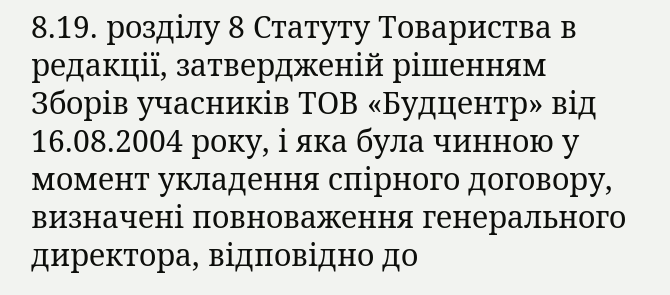8.19. розділу 8 Статуту Товариства в редакції, затвердженій рішенням Зборів учасників ТОВ «Будцентр» від 16.08.2004 року, і яка була чинною у момент укладення спірного договору, визначені повноваження генерального директора, відповідно до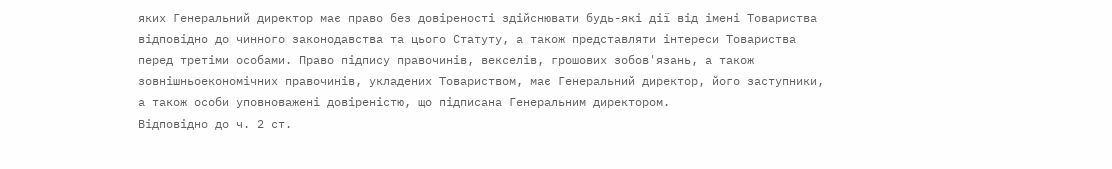яких Генеральний директор має право без довіреності здійснювати будь-які дії від імені Товариства відповідно до чинного законодавства та цього Статуту, а також представляти інтереси Товариства перед третіми особами. Право підпису правочинів, векселів, грошових зобов'язань, а також зовнішньоекономічних правочинів, укладених Товариством, має Генеральний директор, його заступники, а також особи уповноважені довіреністю, що підписана Генеральним директором.
Відповідно до ч. 2 ст.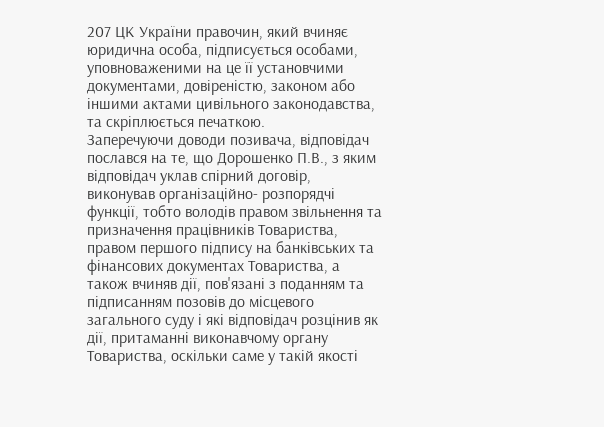207 ЦК України правочин, який вчиняє юридична особа, підписується особами, уповноваженими на це її установчими документами, довіреністю, законом або іншими актами цивільного законодавства, та скріплюється печаткою.
Заперечуючи доводи позивача, відповідач послався на те, що Дорошенко П.В., з яким відповідач уклав спірний договір, виконував організаційно- розпорядчі функції, тобто володів правом звільнення та призначення працівників Товариства, правом першого підпису на банківських та фінансових документах Товариства, а також вчиняв дії, пов'язані з поданням та підписанням позовів до місцевого загального суду і які відповідач розцінив як дії, притаманні виконавчому органу Товариства, оскільки саме у такій якості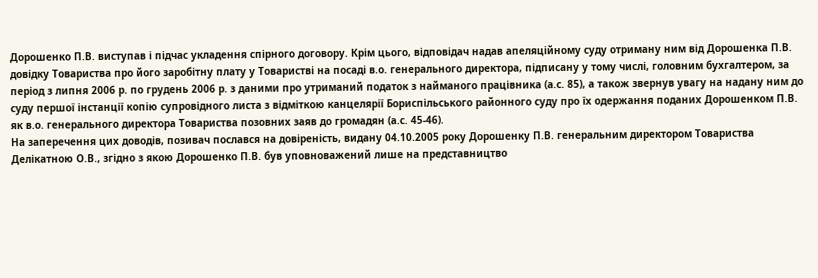Дорошенко П.В. виступав і підчас укладення спірного договору. Крім цього, відповідач надав апеляційному суду отриману ним від Дорошенка П.В. довідку Товариства про його заробітну плату у Товаристві на посаді в.о. генерального директора, підписану у тому числі, головним бухгалтером, за період з липня 2006 р. по грудень 2006 р. з даними про утриманий податок з найманого працівника (а.с. 85), а також звернув увагу на надану ним до суду першої інстанції копію супровідного листа з відміткою канцелярії Бориспільського районного суду про їх одержання поданих Дорошенком П.В. як в.о. генерального директора Товариства позовних заяв до громадян (а.с. 45-46).
На заперечення цих доводів, позивач послався на довіреність, видану 04.10.2005 року Дорошенку П.В. генеральним директором Товариства Делікатною О.В., згідно з якою Дорошенко П.В. був уповноважений лише на представництво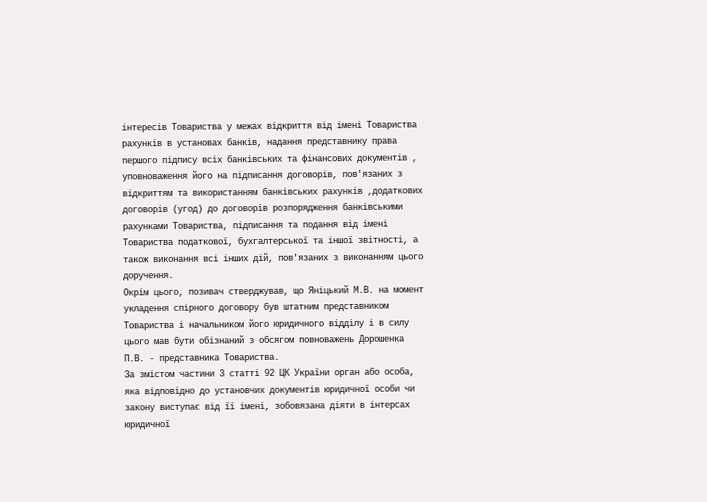інтересів Товариства у межах відкриття від імені Товариства рахунків в установах банків, надання представнику права першого підпису всіх банківських та фінансових документів , уповноваження його на підписання договорів, пов'язаних з відкриттям та використанням банківських рахунків ,додаткових договорів (угод) до договорів розпорядження банківськими рахунками Товариства, підписання та подання від імені Товариства податкової, бухгалтерської та іншої звітності, а також виконання всі інших дій, пов'язаних з виконанням цього доручення.
Окрім цього, позивач стверджував, що Яніцький М.В. на момент укладення спірного договору був штатним представником Товариства і начальником його юридичного відділу і в силу цього мав бути обізнаний з обсягом повноважень Дорошенка П.В. - представника Товариства.
За змістом частини 3 статті 92 ЦК України орган або особа, яка відповідно до установчих документів юридичної особи чи закону виступає від її імені, зобовязана діяти в інтерсах юридичної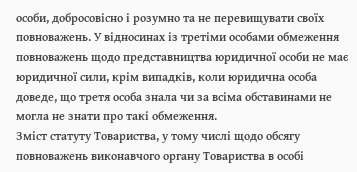особи, добросовісно і розумно та не перевищувати своїх повноважень. У відносинах із третіми особами обмеження повноважень щодо представництва юридичної особи не має юридичної сили, крім випадків, коли юридична особа доведе, що третя особа знала чи за всіма обставинами не могла не знати про такі обмеження.
Зміст статуту Товариства, у тому числі щодо обсягу повноважень виконавчого органу Товариства в особі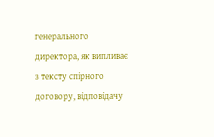генерального директора, як випливає з тексту спірного договору, відповідачу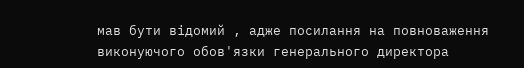мав бути відомий , адже посилання на повноваження виконуючого обов'язки генерального директора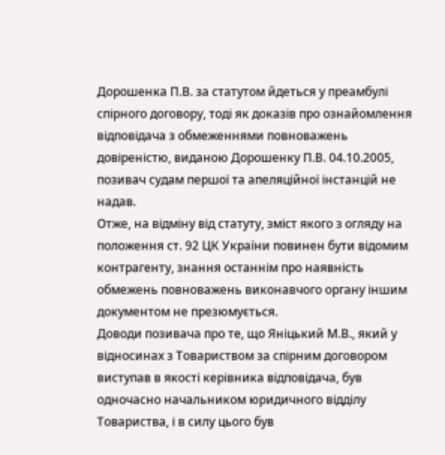Дорошенка П.В. за статутом йдеться у преамбулі спірного договору, тоді як доказів про ознайомлення відповідача з обмеженнями повноважень довіреністю, виданою Дорошенку П.В. 04.10.2005, позивач судам першої та апеляційної інстанцій не надав.
Отже, на відміну від статуту, зміст якого з огляду на положення ст. 92 ЦК України повинен бути відомим контрагенту, знання останнім про наявність обмежень повноважень виконавчого органу іншим документом не презюмується.
Доводи позивача про те, що Яніцький М.В., який у відносинах з Товариством за спірним договором виступав в якості керівника відповідача, був одночасно начальником юридичного відділу Товариства, і в силу цього був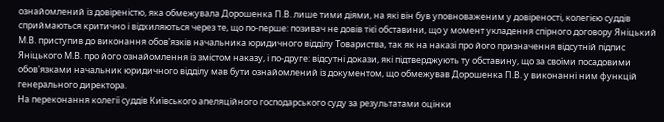ознайомлений із довіреністю, яка обмежувала Дорошенка П.В. лише тими діями, на які він був уповноваженим у довіреності, колегією суддів сприймаються критично і відхиляються через те, що по-перше: позивач не довів тієї обставини, що у момент укладення спірного договору Яніцький М.В. приступив до виконання обов'язків начальника юридичного відділу Товариства, так як на наказі про його призначення відсутній підпис Яніцького М.В. про його ознайомлення із змістом наказу, і по-друге: відсутні докази, які підтверджують ту обставину, що за своїми посадовими обов'язками начальник юридичного відділу мав бути ознайомлений із документом, що обмежував Дорошенка П.В. у виконанні ним функцій генерального директора.
На переконання колегії суддів Київського апеляційного господарського суду за результатами оцінки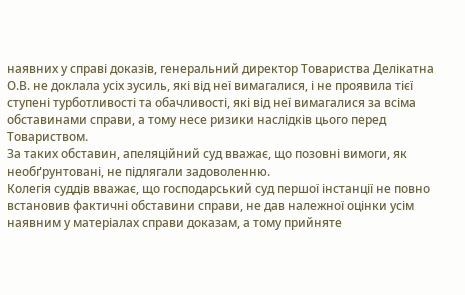наявних у справі доказів, генеральний директор Товариства Делікатна О.В. не доклала усіх зусиль, які від неї вимагалися, і не проявила тієї ступені турботливості та обачливості, які від неї вимагалися за всіма обставинами справи, а тому несе ризики наслідків цього перед Товариством.
За таких обставин, апеляційний суд вважає, що позовні вимоги, як необґрунтовані, не підлягали задоволенню.
Колегія суддів вважає, що господарський суд першої інстанції не повно встановив фактичні обставини справи, не дав належної оцінки усім наявним у матеріалах справи доказам, а тому прийняте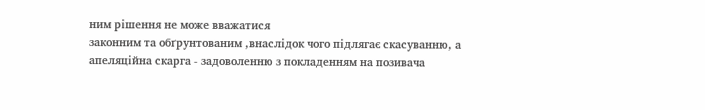ним рішення не може вважатися
законним та обґрунтованим ,внаслідок чого підлягає скасуванню, а апеляційна скарга - задоволенню з покладенням на позивача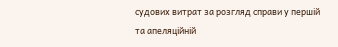судових витрат за розгляд справи у першій та апеляційній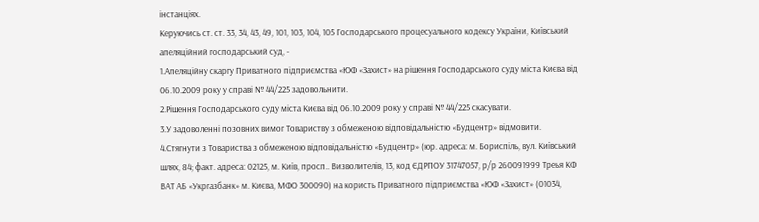інстанціях.
Керуючись ст. ст. 33, 34, 43, 49, 101, 103, 104, 105 Господарського процесуального кодексу України, Київський апеляційний господарський суд, -
1.Апеляційну скаргу Приватного підприємства «ЮФ «Захист» на рішення Господарського суду міста Києва від 06.10.2009 року у справі № 44/225 задовольнити.
2.Рішення Господарського суду міста Києва від 06.10.2009 року у справі № 44/225 скасувати.
3.У задоволенні позовних вимог Товариству з обмеженою відповідальністю «Будцентр» відмовити.
4.Стягнути з Товариства з обмеженою відповідальністю «Будцентр» (юр. адреса: м. Бориспіль, вул. Київський шлях, 84; факт. адреса: 02125, м. Київ, просп.. Визволителів, 13, код ЄДРПОУ 31747057, р/р 260091999 Треья КФ ВАТ АБ «Укргазбанк» м. Києва, МФО 300090) на користь Приватного підприємства «ЮФ «Захист» (01034,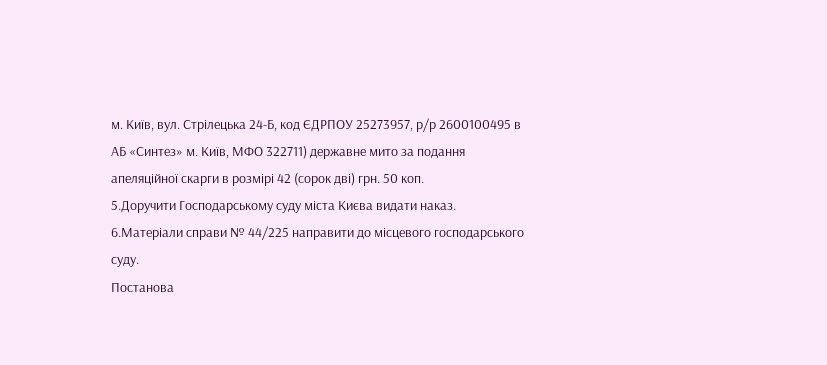м. Київ, вул. Стрілецька 24-Б, код ЄДРПОУ 25273957, р/р 2600100495 в АБ «Синтез» м. Київ, МФО 322711) державне мито за подання апеляційної скарги в розмірі 42 (сорок дві) грн. 50 коп.
5.Доручити Господарському суду міста Києва видати наказ.
6.Матеріали справи № 44/225 направити до місцевого господарського суду.
Постанова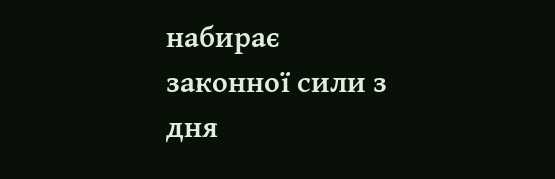набирає законної сили з дня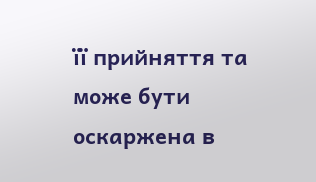її прийняття та може бути оскаржена в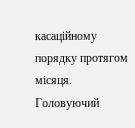касаційному порядку протягом місяця.
Головуючий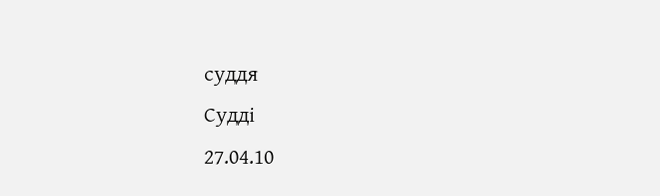суддя
Судді
27.04.10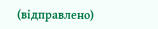(відправлено)